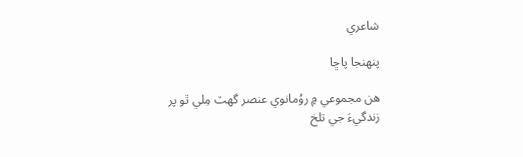شاعري

پنھنجا پاڇا

ھن مجموعي ۾ روُمانوي عنصر گهٽ مِلي ٿو پر زندگيءَ جي تلخ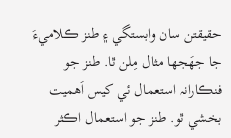حقيقتن سان وابستگي ۽ طنز ڪلاميءَ جا جهَجها مثال مِلن ٿا. طنز جو فنڪارانہ استعمال ئي کيس اَھميت بخشي ٿو. طنز جو استعمال اڪثر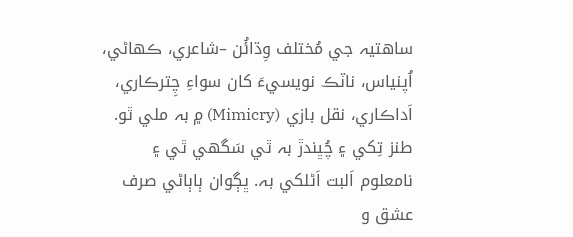ساھتيہ جي مُختلف وِڌائُن –شاعري، ڪھاڻي، اُپنياس، ناٽڪ نويسيءَ کان سواءِ چِترڪاري، اَداڪاري، نقل بازي (Mimicry) ۾ بہ ملي ٿو. طنز تِکي ۽ چُڀندڙ بہ ٿي سَگهي ٿي ۽ نامعلوم اَلبت اَڻلکي بہ. ڀڳوان ٻاٻاڻي صرف عشق و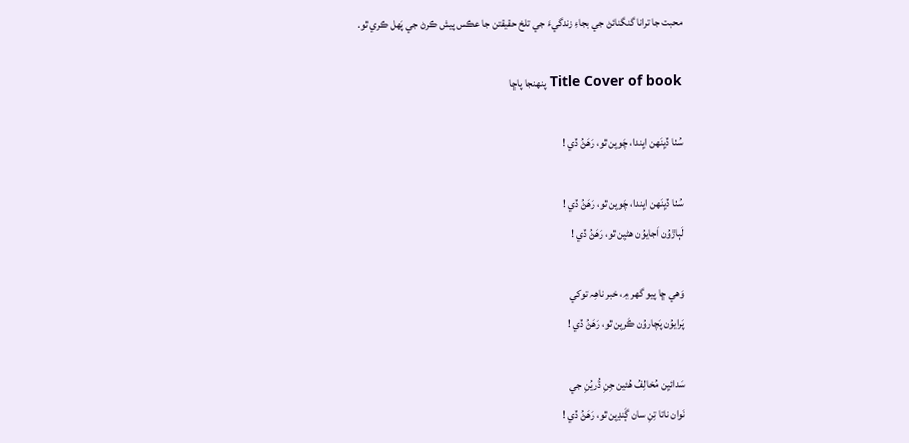محبت جا ترانا گنگنائڻ جي بجاءِ زندگيءَ جي تلخ حقيقتن جا عڪس پيش ڪرڻ جي پَھل ڪري ٿو.

Title Cover of book پنھنجا پاڇا

سُٺا ڏيِنَھن ايِندا، چَويِن ٿو، رَهَڻُ ڏي !

سُٺا ڏيِنَھن ايِندا، چَويِن ٿو، رَهَڻُ ڏي !
لَٻاڙوُن اَجايوُن هڻيِن ٿو، رَهَڻُ ڏي !

وَهي ڇا پيو گهر ۾، خبر ناهِہ توکي
پَرايوُن پَچاروُن ڪَريِن ٿو، رَهَڻُ ڏي !

سَدائيِن مُخالِفُ هُئين جِنِ ڌُريُنِ جي
نَوان ناتا تِنِ سان ڳَنڍيِن ٿو، رَهَڻُ ڏي !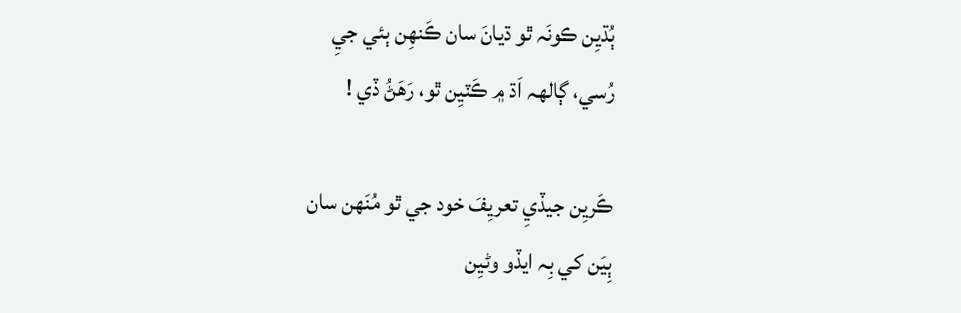ٻُڌيِن ڪونَہ ٿو ڌيانَ سان ڪَنھِن ٻئي جيِ
رُسي، ڳالھہ اَڌ ۾ ڪَٽيِن ٿو، رَهَڻُ ڏي !

ڪَريِن جيڏيِ تعريِفَ خود جي ٿو مُنَھن سان
ٻِيَن کي بِہ ايڏو وڻيِن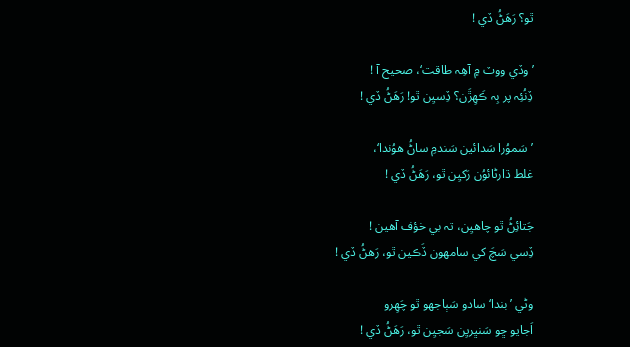ٿو؟ رَهَڻُ ڏي !

’وڏي ووٽ ۾ آهِہ طاقت‘، صحيح آ !
ڏِنُئِہ پر بِہ ڪَھِڙَن؟ ڏِسيِن ٿو! رَهَڻُ ڏي !

’سَموُرا سَدائين سَندمِ ساڻُ هوُندا‘،
غلط ڌارڻائوُن رَکيِن ٿو، رَهَڻُ ڏي !

جَتائِڻُ ٿو چاهيِن، تہ بي خؤف آهين !
ڏِسي سَچَ کي سامھون ڏَڪين ٿو، رَهڻُ ڏي !

وڻي ’بندا‘ سادو سَٻاجهو ٿو چَھِرو
اَجايو ڇو سَنڀريِن سَجيِن ٿو، رَهَڻُ ڏي !